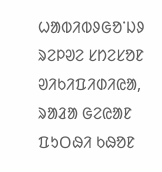ᱦᱟᱵᱤᱵᱽᱜᱚᱸᱡᱽ ᱨᱮᱞᱣᱮ ᱥᱴᱮᱥᱚᱱ
ᱣᱤᱠᱤᱯᱤᱰᱤᱭᱟ, ᱨᱟᱲᱟ ᱜᱮᱭᱟᱱ ᱯᱩᱛᱷᱤ ᱠᱷᱚᱱ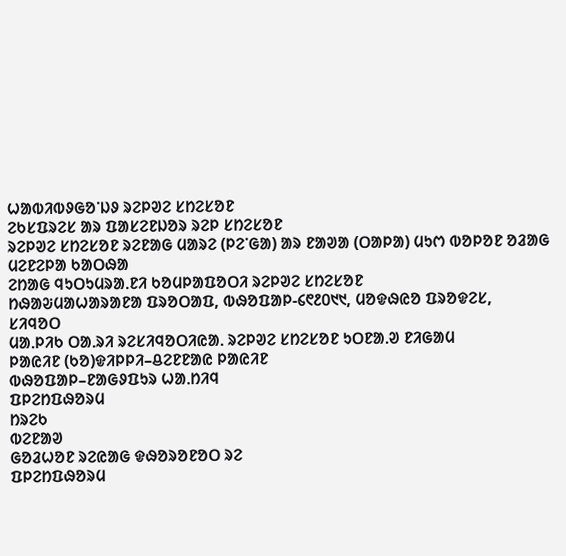ᱦᱟᱵᱤᱵᱽᱜᱚᱸᱡᱽ ᱨᱮᱞᱣᱮ ᱥᱴᱮᱥᱚᱱ
ᱮᱠᱥᱯᱨᱮᱥ ᱟᱨ ᱯᱟᱥᱮᱱᱡᱚᱨ ᱨᱮᱞ ᱥᱴᱮᱥᱚᱱ
ᱨᱮᱞᱣᱮ ᱥᱴᱮᱥᱚᱱ ᱨᱮᱱᱟᱜ ᱢᱟᱨᱮ (ᱞᱮᱸᱜᱟ) ᱟᱨ ᱱᱟᱣᱟ (ᱛᱟᱞᱟ) ᱢᱩᱬ ᱵᱚᱞᱚᱱ ᱚᱲᱟᱜ
ᱢᱮᱱᱮᱞᱟ ᱠᱟᱛᱷᱟ
ᱮᱴᱟᱜ ᱧᱩᱛᱩᱢᱨᱟᱹᱱᱤ ᱠᱚᱢᱞᱟᱯᱚᱛᱤ ᱨᱮᱞᱣᱮ ᱥᱴᱮᱥᱚᱱ
ᱴᱷᱟᱶᱢᱟᱦᱟᱨᱟᱱᱟ ᱯᱨᱚᱛᱟᱯ, ᱵᱷᱚᱯᱟᱞ-᱔᱖᱒᱐᱑᱑, ᱢᱚᱫᱷᱭᱚ ᱯᱨᱚᱫᱮᱥ,
ᱥᱤᱧᱚᱛ
ᱢᱟᱹᱞᱤᱠ ᱛᱟᱹᱨᱤ ᱨᱮᱥᱤᱧᱚᱛᱤᱭᱟᱹ ᱨᱮᱞᱣᱮ ᱥᱴᱮᱥᱚᱱ ᱩᱛᱱᱟᱹᱣ ᱱᱤᱜᱟᱢ
ᱞᱟᱭᱤᱱ (ᱠᱚ)ᱫᱤᱞᱞᱤ–ᱪᱮᱱᱱᱟᱭ ᱞᱟᱭᱤᱱ
ᱵᱷᱚᱯᱟᱞ–ᱱᱟᱜᱽᱯᱩᱨ ᱦᱟᱹᱴᱤᱧ
ᱯᱞᱮᱴᱯᱷᱚᱨᱢ
ᱴᱨᱮᱠ
ᱵᱮᱱᱟᱣ
ᱜᱚᱲᱦᱚᱱ ᱨᱮᱭᱟᱜ ᱫᱷᱚᱨᱚᱱᱚᱛ ᱨᱮ
ᱯᱞᱮᱴᱯᱷᱚᱨᱢ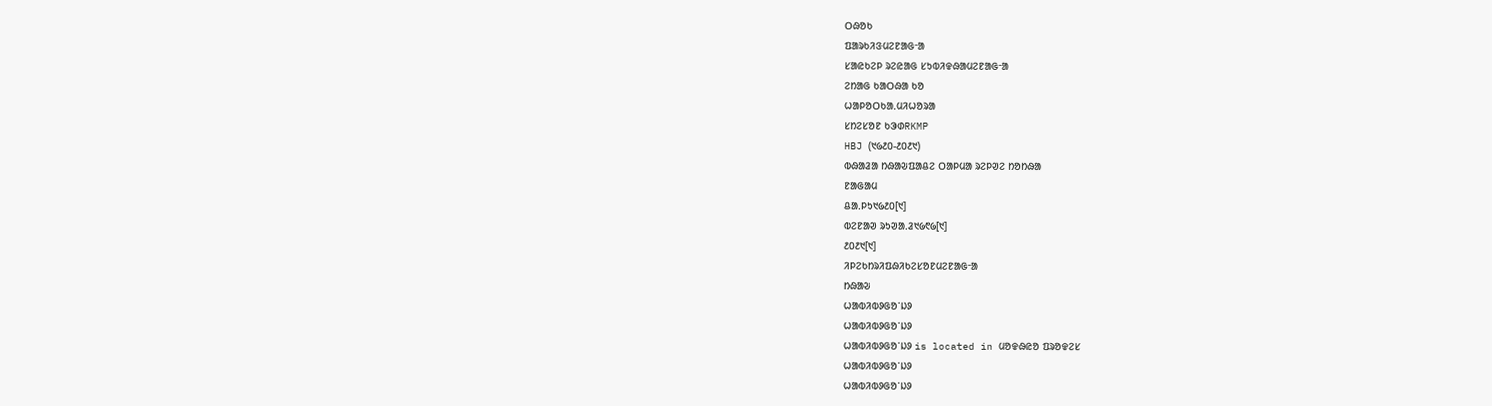ᱛᱷᱚᱠ
ᱯᱟᱨᱠᱤᱝᱢᱮᱱᱟᱜᱼᱟ
ᱥᱟᱭᱠᱮᱞ ᱨᱮᱭᱟᱜ ᱥᱩᱵᱤᱫᱷᱟᱢᱮᱱᱟᱜᱼᱟ
ᱮᱴᱟᱜ ᱠᱟᱛᱷᱟ ᱠᱚ
ᱦᱟᱞᱚᱛᱠᱟᱹᱢᱤᱦᱚᱨᱟ
ᱥᱴᱮᱥᱚᱱ ᱠᱳᱰRKMP
HBJ (᱑᱙᱒᱐-᱒᱐᱒᱑)
ᱵᱷᱟᱲᱟ ᱴᱷᱟᱶᱯᱟᱪᱮ ᱛᱟᱞᱢᱟ ᱨᱮᱞᱣᱮ ᱴᱚᱴᱷᱟ
ᱱᱟᱜᱟᱢ
ᱪᱟᱹᱞᱩ᱑᱙᱒᱐[᱑]
ᱵᱮᱱᱟᱣ ᱨᱩᱣᱟᱹᱲ᱑᱙᱖᱙[᱑]
᱒᱐᱒᱑[᱑]
ᱤᱞᱮᱠᱴᱨᱤᱯᱷᱤᱠᱮᱥᱚᱱᱢᱮᱱᱟᱜᱼᱟ
ᱴᱷᱟᱶ
ᱦᱟᱵᱤᱵᱽᱜᱚᱸᱡᱽ
ᱦᱟᱵᱤᱵᱽᱜᱚᱸᱡᱽ
ᱦᱟᱵᱤᱵᱽᱜᱚᱸᱡᱽ is located in ᱢᱚᱫᱷᱭᱚ ᱯᱨᱚᱫᱮᱥ
ᱦᱟᱵᱤᱵᱽᱜᱚᱸᱡᱽ
ᱦᱟᱵᱤᱵᱽᱜᱚᱸᱡᱽ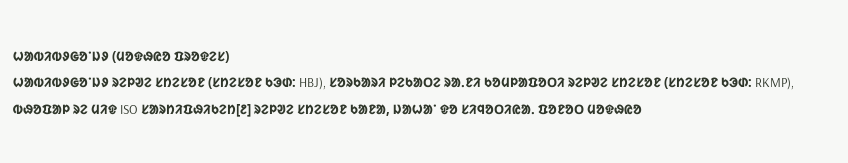ᱦᱟᱵᱤᱵᱽᱜᱚᱸᱡᱽ (ᱢᱚᱫᱷᱭᱚ ᱯᱨᱚᱫᱮᱥ)
ᱦᱟᱵᱤᱵᱽᱜᱚᱸᱡᱽ ᱨᱮᱞᱣᱮ ᱥᱴᱮᱥᱚᱱ (ᱥᱴᱮᱥᱚᱱ ᱠᱳᱰ: HBJ), ᱥᱚᱨᱠᱟᱨᱤ ᱞᱮᱠᱟᱛᱮ ᱨᱟᱹᱱᱤ ᱠᱚᱢᱞᱟᱯᱚᱛᱤ ᱨᱮᱞᱣᱮ ᱥᱴᱮᱥᱚᱱ (ᱥᱴᱮᱥᱚᱱ ᱠᱳᱰ: RKMP), ᱵᱷᱚᱯᱟᱞ ᱨᱮ ᱢᱤᱫ ISO ᱥᱟᱨᱴᱤᱯᱷᱤᱠᱮᱴ[᱒] ᱨᱮᱞᱣᱮ ᱥᱴᱮᱥᱚᱱ ᱠᱟᱱᱟ, ᱡᱟᱦᱟᱸ ᱫᱚ ᱥᱤᱧᱚᱛᱤᱭᱟᱹ ᱯᱚᱱᱚᱛ ᱢᱚᱫᱷᱭᱚ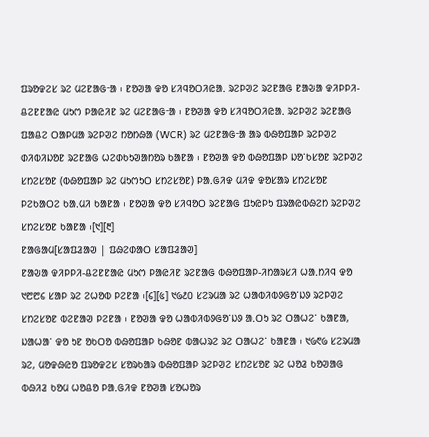ᱯᱨᱚᱫᱮᱥ ᱨᱮ ᱢᱮᱱᱟᱜᱼᱟ ᱾ ᱱᱚᱣᱟ ᱫᱚ ᱥᱤᱧᱚᱛᱤᱭᱟᱹ ᱨᱮᱞᱣᱮ ᱨᱮᱱᱟᱜ ᱱᱟᱶᱟ ᱫᱤᱞᱞᱤ-ᱪᱮᱱᱱᱟᱭ ᱢᱩᱬ ᱞᱟᱭᱤᱱ ᱨᱮ ᱢᱮᱱᱟᱜᱼᱟ ᱾ ᱱᱚᱣᱟ ᱫᱚ ᱥᱤᱧᱚᱛᱤᱭᱟᱹ ᱨᱮᱞᱣᱮ ᱨᱮᱱᱟᱜ ᱯᱟᱪᱮ ᱛᱟᱞᱢᱟ ᱨᱮᱞᱣᱮ ᱴᱚᱴᱷᱟ (WCR) ᱨᱮ ᱢᱮᱱᱟᱜᱼᱟ ᱟᱨ ᱵᱷᱚᱯᱟᱞ ᱨᱮᱞᱣᱮ ᱰᱤᱵᱤᱡᱚᱱ ᱨᱮᱱᱟᱜ ᱦᱮᱰᱠᱩᱣᱟᱴᱚᱨ ᱠᱟᱱᱟ ᱾ ᱱᱚᱣᱟ ᱫᱚ ᱵᱷᱚᱯᱟᱞ ᱡᱚᱸᱠᱥᱚᱱ ᱨᱮᱞᱣᱮ ᱥᱴᱮᱥᱚᱱ (ᱵᱷᱚᱯᱟᱞ ᱨᱮ ᱢᱩᱬᱩᱛ ᱥᱴᱮᱥᱚᱱ) ᱞᱟᱹᱜᱤᱫ ᱢᱤᱫ ᱫᱚᱥᱟᱨ ᱥᱴᱮᱥᱚᱱ ᱞᱮᱠᱟᱛᱮ ᱠᱟᱹᱢᱤ ᱠᱟᱱᱟ ᱾ ᱱᱚᱣᱟ ᱫᱚ ᱥᱤᱧᱚᱛ ᱨᱮᱱᱟᱜ ᱯᱩᱭᱞᱩ ᱯᱨᱟᱭᱵᱷᱮᱴ ᱨᱮᱞᱣᱮ ᱥᱴᱮᱥᱚᱱ ᱠᱟᱱᱟ ᱾[᱑][᱓]
ᱱᱟᱜᱟᱢ[ᱥᱟᱯᱲᱟᱣ | ᱯᱷᱮᱰᱟᱛ ᱥᱟᱯᱲᱟᱣ]
ᱱᱟᱶᱟ ᱫᱤᱞᱞᱤ-ᱪᱮᱱᱱᱟᱭ ᱢᱩᱬ ᱞᱟᱭᱤᱱ ᱨᱮᱱᱟᱜ ᱵᱷᱚᱯᱟᱞ-ᱤᱴᱟᱨᱥᱤ ᱦᱟᱹᱴᱤᱧ ᱫᱚ ᱑᱘᱘᱔ ᱥᱟᱞ ᱨᱮ ᱮᱦᱚᱵ ᱞᱮᱱᱟ ᱾[᱔][᱕] ᱑᱙᱒᱐ ᱥᱮᱨᱢᱟ ᱨᱮ ᱦᱟᱵᱤᱵᱽᱜᱚᱸᱡᱽ ᱨᱮᱞᱣᱮ ᱥᱴᱮᱥᱚᱱ ᱵᱮᱱᱟᱣ ᱞᱮᱱᱟ ᱾ ᱱᱚᱣᱟ ᱫᱚ ᱦᱟᱵᱤᱵᱽᱜᱚᱸᱡᱽ ᱟᱹᱛᱩ ᱨᱮ ᱛᱟᱦᱮᱸ ᱠᱟᱱᱟ, ᱡᱟᱦᱟᱸ ᱫᱚ ᱩᱱ ᱚᱠᱛᱚ ᱵᱷᱚᱯᱟᱞ ᱠᱷᱚᱱ ᱵᱟᱦᱨᱮ ᱨᱮ ᱛᱟᱦᱮᱸ ᱠᱟᱱᱟ ᱾ ᱑᱙᱖᱙ ᱥᱮᱨᱢᱟ ᱨᱮ, ᱢᱚᱫᱷᱭᱚ ᱯᱨᱚᱫᱮᱥ ᱥᱚᱨᱠᱟᱨ ᱵᱷᱚᱯᱟᱞ ᱨᱮᱞᱣᱮ ᱥᱴᱮᱥᱚᱱ ᱨᱮ ᱦᱚᱲ ᱠᱚᱣᱟᱜ ᱵᱷᱤᱲ ᱠᱚᱢ ᱦᱚᱪᱚ ᱞᱟᱹᱜᱤᱫ ᱱᱚᱣᱟ ᱥᱚᱦᱚᱨ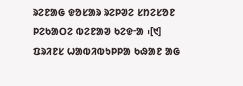ᱨᱮᱱᱟᱜ ᱫᱚᱥᱟᱨ ᱨᱮᱞᱣᱮ ᱥᱴᱮᱥᱚᱱ ᱞᱮᱠᱟᱛᱮ ᱵᱮᱱᱟᱣ ᱠᱮᱫᱼᱟ ᱾[᱑] ᱯᱨᱤᱱᱥ ᱦᱟᱵᱤᱵᱩᱞᱞᱟ ᱠᱷᱟᱱ ᱟᱜ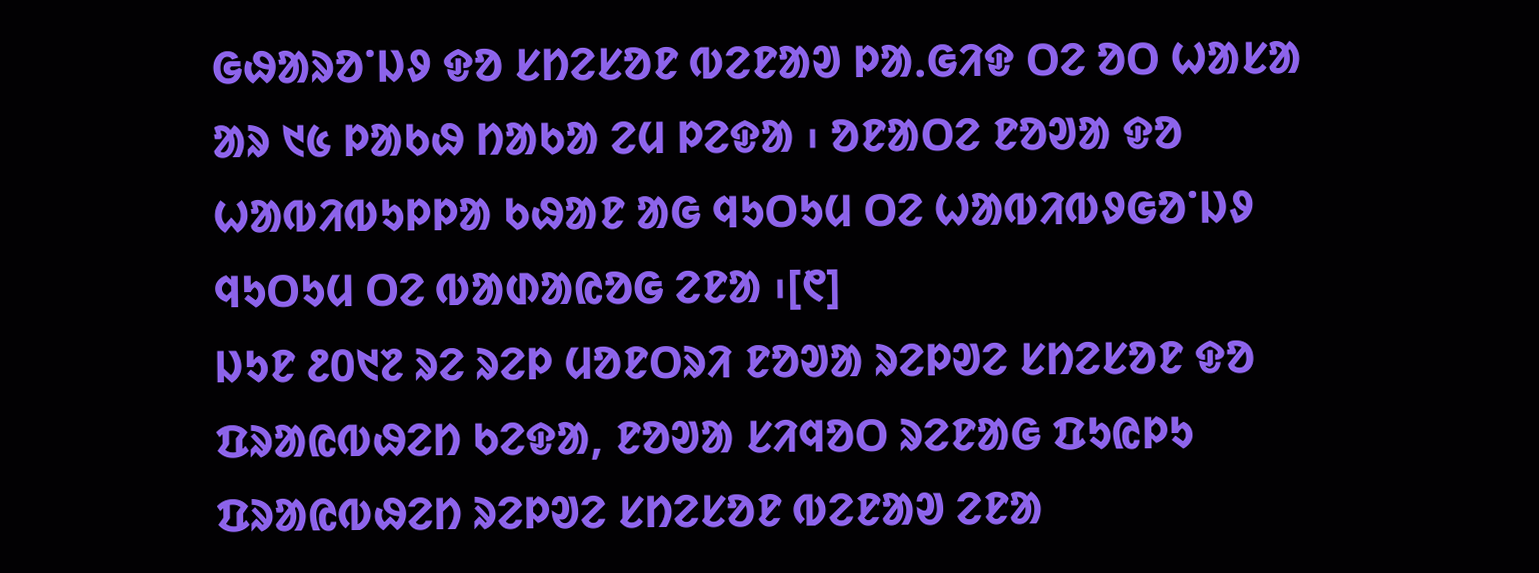ᱜᱷᱟᱨᱚᱸᱡᱽ ᱫᱚ ᱥᱴᱮᱥᱚᱱ ᱵᱮᱱᱟᱣ ᱞᱟᱹᱜᱤᱫ ᱛᱮ ᱚᱛ ᱦᱟᱥᱟ ᱟᱨ ᱑᱕ ᱞᱟᱠᱷ ᱴᱟᱠᱟ ᱮᱢ ᱞᱮᱫᱟ ᱾ ᱚᱱᱟᱛᱮ ᱱᱚᱣᱟ ᱫᱚ ᱦᱟᱵᱤᱵᱩᱞᱞᱟ ᱠᱷᱟᱱ ᱟᱜ ᱧᱩᱛᱩᱢ ᱛᱮ ᱦᱟᱵᱤᱵᱽᱜᱚᱸᱡᱽ ᱧᱩᱛᱩᱢ ᱛᱮ ᱵᱟᱰᱟᱭᱚᱜ ᱮᱱᱟ ᱾[᱖]
ᱡᱩᱱ ᱒᱐᱑᱗ ᱨᱮ ᱨᱮᱞ ᱢᱚᱱᱛᱨᱤ ᱱᱚᱣᱟ ᱨᱮᱞᱣᱮ ᱥᱴᱮᱥᱚᱱ ᱫᱚ ᱯᱨᱟᱭᱵᱷᱮᱴ ᱠᱮᱫᱟ, ᱱᱚᱣᱟ ᱥᱤᱧᱚᱛ ᱨᱮᱱᱟᱜ ᱯᱩᱭᱞᱩ ᱯᱨᱟᱭᱵᱷᱮᱴ ᱨᱮᱞᱣᱮ ᱥᱴᱮᱥᱚᱱ ᱵᱮᱱᱟᱣ ᱮᱱᱟ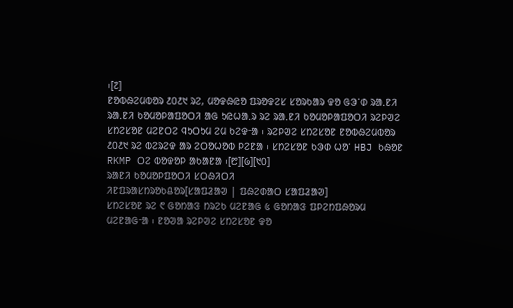᱾[᱗]
ᱱᱚᱵᱷᱮᱢᱵᱚᱨ ᱒᱐᱒᱑ ᱨᱮ, ᱢᱚᱫᱷᱭᱚ ᱯᱨᱚᱫᱮᱥ ᱥᱚᱨᱠᱟᱨ ᱫᱚ ᱜᱳᱸᱰ ᱨᱟᱹᱱᱤ ᱨᱟᱹᱱᱤ ᱠᱚᱢᱚᱞᱟᱯᱚᱛᱤ ᱟᱜ ᱩᱭᱦᱟᱹᱨ ᱨᱮ ᱨᱟᱹᱱᱤ ᱠᱚᱢᱚᱞᱟᱯᱚᱛᱤ ᱨᱮᱞᱣᱮ ᱥᱴᱮᱥᱚᱱ ᱢᱮᱱᱛᱮ ᱧᱩᱛᱩᱢ ᱮᱢ ᱠᱮᱫᱼᱟ ᱾ ᱨᱮᱞᱣᱮ ᱥᱴᱮᱥᱚᱱ ᱱᱚᱵᱷᱮᱢᱵᱚᱨ ᱒᱐᱒᱑ ᱨᱮ ᱵᱮᱨᱮᱫ ᱟᱨ ᱮᱛᱚᱦᱚᱵ ᱞᱮᱱᱟ ᱾ ᱥᱴᱮᱥᱚᱱ ᱠᱳᱰ ᱦᱚᱸ HBJ ᱠᱷᱚᱱ RKMP ᱛᱮ ᱵᱚᱫᱚᱞ ᱟᱠᱟᱱᱟ ᱾[᱘][᱙][᱑᱐]
ᱨᱟᱱᱤ ᱠᱚᱢᱚᱞᱯᱚᱛᱤ ᱥᱛᱷᱤᱛᱤ
ᱤᱱᱯᱨᱟᱥᱴᱨᱚᱠᱪᱚᱨ[ᱥᱟᱯᱲᱟᱣ | ᱯᱷᱮᱰᱟᱛ ᱥᱟᱯᱲᱟᱣ]
ᱥᱴᱮᱥᱚᱱ ᱨᱮ ᱖ ᱜᱚᱴᱟᱝ ᱴᱨᱮᱠ ᱢᱮᱱᱟᱜ ᱕ ᱜᱚᱴᱟᱝ ᱯᱞᱮᱴᱯᱷᱚᱨᱢ ᱢᱮᱱᱟᱜᱼᱟ ᱾ ᱱᱚᱣᱟ ᱨᱮᱞᱣᱮ ᱥᱴᱮᱥᱚᱱ ᱫᱚ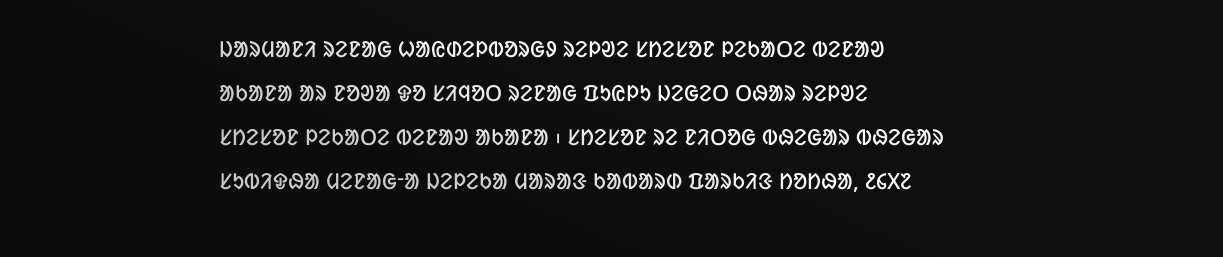ᱡᱟᱨᱢᱟᱱᱤ ᱨᱮᱱᱟᱜ ᱦᱟᱭᱰᱮᱞᱵᱚᱨᱜᱽ ᱨᱮᱞᱣᱮ ᱥᱴᱮᱥᱚᱱ ᱞᱮᱠᱟᱛᱮ ᱵᱮᱱᱟᱣ ᱟᱠᱟᱱᱟ ᱟᱨ ᱱᱚᱣᱟ ᱫᱚ ᱥᱤᱧᱚᱛ ᱨᱮᱱᱟᱜ ᱯᱩᱭᱞᱩ ᱡᱮᱜᱮᱛ ᱛᱷᱟᱨ ᱨᱮᱞᱣᱮ ᱥᱴᱮᱥᱚᱱ ᱞᱮᱠᱟᱛᱮ ᱵᱮᱱᱟᱣ ᱟᱠᱟᱱᱟ ᱾ ᱥᱴᱮᱥᱚᱱ ᱨᱮ ᱱᱤᱛᱚᱜ ᱵᱷᱮᱜᱟᱨ ᱵᱷᱮᱜᱟᱨ ᱥᱩᱵᱤᱫᱷᱟ ᱢᱮᱱᱟᱜᱼᱟ ᱡᱮᱞᱮᱠᱟ ᱢᱟᱨᱟᱝ ᱠᱟᱵᱟᱨᱰ ᱯᱟᱨᱠᱤᱝ ᱴᱚᱴᱷᱟ, ᱒᱔X᱗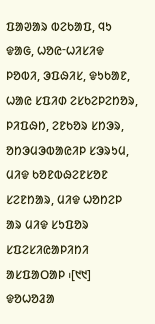ᱯᱟᱣᱟᱨ ᱵᱮᱠᱟᱯ, ᱧᱩ ᱫᱟᱜ, ᱦᱚᱭᱼᱦᱤᱥᱤᱫ ᱞᱚᱵᱤ, ᱳᱯᱷᱤᱥ, ᱫᱩᱠᱟᱱ, ᱦᱟᱭ ᱥᱯᱤᱰ ᱮᱥᱠᱮᱞᱮᱴᱚᱨ, ᱞᱤᱯᱷᱴ, ᱮᱱᱠᱚᱨ ᱥᱴᱳᱨ, ᱚᱴᱳᱢᱳᱵᱟᱭᱤᱞ ᱥᱳᱨᱩᱢ, ᱢᱤᱫ ᱠᱚᱱᱵᱷᱮᱱᱥᱚᱱ ᱥᱮᱱᱴᱟᱨ, ᱢᱤᱫ ᱦᱚᱴᱮᱞ ᱟᱨ ᱢᱤᱫ ᱥᱩᱯᱚᱨ ᱥᱯᱮᱥᱤᱭᱟᱞᱤᱴᱤ ᱟᱥᱯᱟᱛᱟᱞ ᱾[᱑᱑]
ᱫᱚᱦᱚᱲᱟ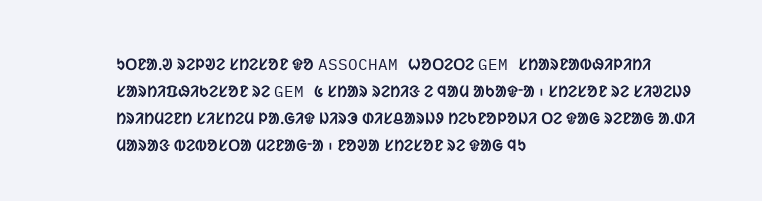ᱩᱛᱱᱟᱹᱣ ᱨᱮᱞᱣᱮ ᱥᱴᱮᱥᱚᱱ ᱫᱚ ASSOCHAM ᱦᱚᱛᱮᱛᱮ GEM ᱥᱴᱟᱨᱱᱟᱵᱷᱤᱞᱤᱴᱤ ᱥᱟᱨᱴᱤᱯᱷᱤᱠᱮᱥᱚᱱ ᱨᱮ GEM ᱕ ᱥᱴᱟᱨ ᱨᱮᱴᱤᱝ ᱮ ᱧᱟᱢ ᱟᱠᱟᱫᱼᱟ ᱾ ᱥᱴᱮᱥᱚᱱ ᱨᱮ ᱥᱤᱣᱮᱡᱽ ᱴᱨᱤᱴᱢᱮᱱᱴ ᱥᱤᱥᱴᱮᱢ ᱞᱟᱹᱜᱤᱫ ᱡᱤᱨᱳ ᱰᱤᱥᱪᱟᱨᱡᱽ ᱴᱮᱠᱱᱚᱞᱚᱡᱤ ᱛᱮ ᱫᱟᱜ ᱨᱮᱱᱟᱜ ᱟᱹᱰᱤ ᱢᱟᱨᱟᱝ ᱵᱮᱵᱚᱥᱛᱟ ᱢᱮᱱᱟᱜᱼᱟ ᱾ ᱱᱚᱣᱟ ᱥᱴᱮᱥᱚᱱ ᱨᱮ ᱫᱟᱜ ᱧᱩ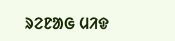ᱨᱮᱱᱟᱜ ᱢᱤᱫ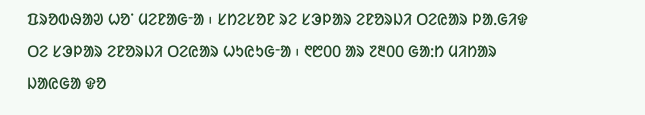ᱯᱨᱚᱵᱷᱟᱣ ᱦᱚᱸ ᱢᱮᱱᱟᱜᱼᱟ ᱾ ᱥᱴᱮᱥᱚᱱ ᱨᱮ ᱥᱳᱞᱟᱨ ᱮᱱᱚᱨᱡᱤ ᱛᱮᱭᱟᱨ ᱞᱟᱹᱜᱤᱫ ᱛᱮ ᱥᱳᱞᱟᱨ ᱮᱱᱚᱨᱡᱤ ᱛᱮᱭᱟᱨ ᱦᱩᱭᱩᱜᱼᱟ ᱾ ᱖᱘᱐᱐ ᱟᱨ ᱗᱓᱐᱐ ᱜᱟᱺᱴ ᱢᱤᱴᱟᱨ ᱡᱟᱭᱜᱟ ᱫᱚ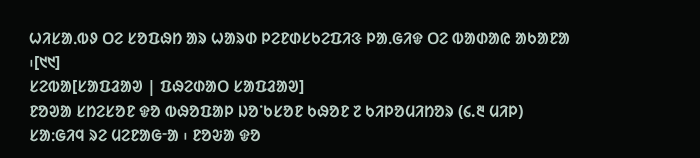ᱦᱤᱥᱟᱹᱵᱽ ᱛᱮ ᱥᱚᱯᱷᱴ ᱟᱨ ᱦᱟᱨᱰ ᱞᱮᱱᱰᱥᱠᱮᱯᱤᱝ ᱞᱟᱹᱜᱤᱫ ᱛᱮ ᱵᱟᱰᱟᱭ ᱟᱠᱟᱱᱟ ᱾[᱑᱑]
ᱥᱮᱵᱟ[ᱥᱟᱯᱲᱟᱣ | ᱯᱷᱮᱰᱟᱛ ᱥᱟᱯᱲᱟᱣ]
ᱱᱚᱣᱟ ᱥᱴᱮᱥᱚᱱ ᱫᱚ ᱵᱷᱚᱯᱟᱞ ᱡᱚᱸᱠᱥᱚᱱ ᱠᱷᱚᱱ ᱗ ᱠᱤᱞᱚᱢᱤᱴᱚᱨ (᱔.᱓ ᱢᱤᱞ) ᱥᱟᱺᱜᱤᱧ ᱨᱮ ᱢᱮᱱᱟᱜᱼᱟ ᱾ ᱱᱚᱶᱟ ᱫᱚ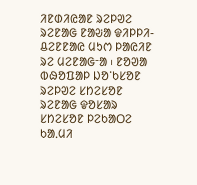ᱤᱱᱰᱤᱭᱟᱱ ᱨᱮᱞᱣᱮ ᱨᱮᱱᱟᱜ ᱱᱟᱶᱟ ᱫᱤᱞᱞᱤ-ᱪᱮᱱᱱᱟᱭ ᱢᱩᱬ ᱞᱟᱭᱤᱱ ᱨᱮ ᱢᱮᱱᱟᱜᱼᱟ ᱾ ᱱᱚᱣᱟ ᱵᱷᱚᱯᱟᱞ ᱡᱚᱸᱠᱥᱚᱱ ᱨᱮᱞᱣᱮ ᱥᱴᱮᱥᱚᱱ ᱨᱮᱱᱟᱜ ᱫᱚᱥᱟᱨ ᱥᱴᱮᱥᱚᱱ ᱞᱮᱠᱟᱛᱮ ᱠᱟᱹᱢᱤ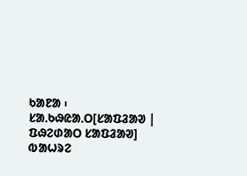ᱠᱟᱱᱟ ᱾
ᱥᱟᱹᱠᱷᱭᱟᱹᱛ[ᱥᱟᱯᱲᱟᱣ | ᱯᱷᱮᱰᱟᱛ ᱥᱟᱯᱲᱟᱣ]
ᱵᱟᱦᱨᱮ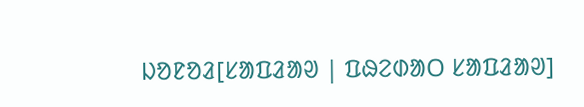ᱡᱚᱱᱚᱲ[ᱥᱟᱯᱲᱟᱣ | ᱯᱷᱮᱰᱟᱛ ᱥᱟᱯᱲᱟᱣ]